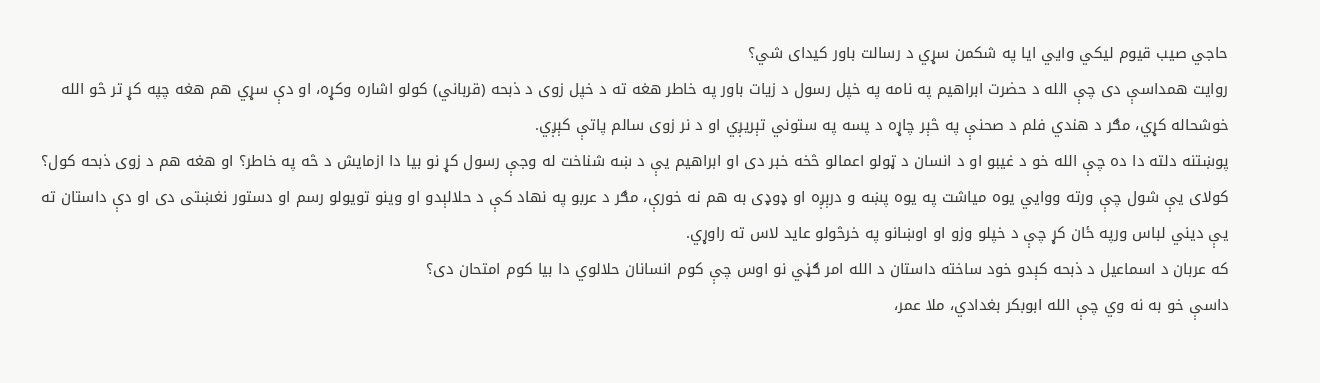حاجي صيب قيوم لیکي وايي ایا په شکمن سړي د رسالت باور کیدای شي؟
روایت همداسې دی چې الله د حضرت ابراهیم په نامه په خپل رسول د زیات باور په خاطر هغه ته د خپل زوی د ذبحه (قرباني) کولو اشاره وکړه، او دې سړي هم هغه چپه کړ تر څو الله خوشحاله کړي، مګر د هندي فلم د صحنې په څېر چاړه د پسه په ستوني تېریږي او د نر زوی سالم پاتې کېږي.
پوښتنه دلته دا ده چې الله خو د غیبو او د انسان د ټولو اعمالو څخه خبر دی او ابراهیم یې د ښه شناخت له وجې رسول کړ نو بیا دا ازمایش د څه په خاطر؟ او هغه هم د زوی ذبحه کول؟
کولای یې شول چې ورته ووایي یوه میاشت په یوه پښه و درېږه او ډوډی به هم نه خورې، مګر د عربو په نهاد کې د حلالېدو او وينو تویولو رسم او دستور نغښتی دی او دې داستان ته یې دیني لباس ورپه ځان کړ چې د خپلو وزو او اوښانو په خرڅولو عاید لاس ته راوړي.
که عربان د اسماعیل د ذبحه کېدو خود ساخته داستان د الله امر ګڼي نو اوس چې کوم انسانان حلالوي دا بیا کوم امتحان دی؟
داسې خو به نه وي چې الله ابوبکر بغدادي، ملا عمر،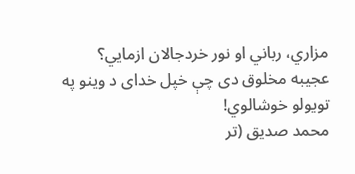مزاري، رباني او نور خردجالان ازمایي؟
عجیبه مخلوق دی چې خپل خدای د وينو په تویولو خوشالوي!
محمد صديق (تر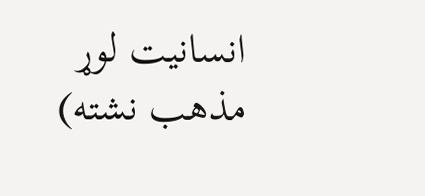انسانیت لوړ مذهب نشته)